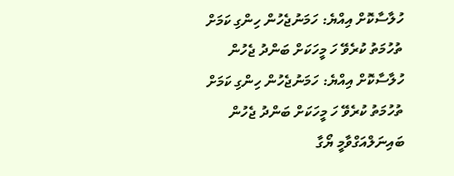ހުލާސާކޮށް އިއްޔެ: ހަމަނުޖެހުން ހިންގި ކަމަށް ތުހުމަތު ކުރެވޭ ހަ މީހަކަށް ބަންދު ޖެހުން
ހުލާސާކޮށް އިއްޔެ: ހަމަނުޖެހުން ހިންގި ކަމަށް ތުހުމަތު ކުރެވޭ ހަ މީހަކަށް ބަންދު ޖެހުން
ބައިނަލްއަގްވާމީ ޔޯގާ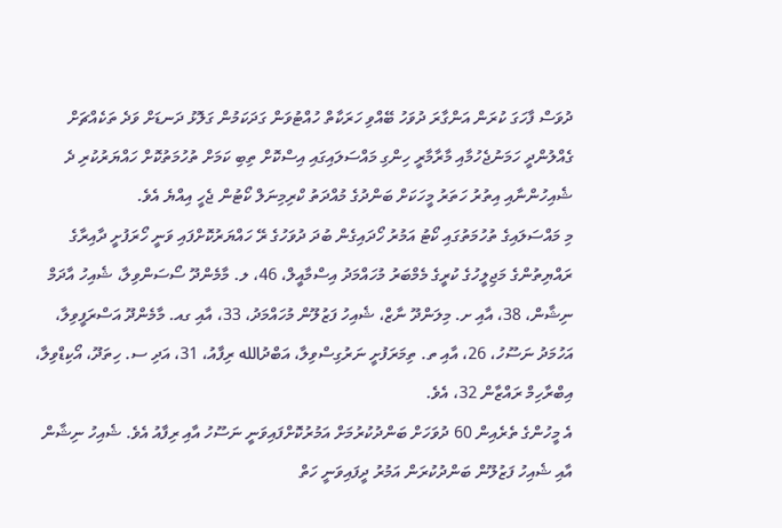ދުވަސް ފާހަގަ ކުރަން އަންގާރަ ދުވަހު ބޭއްވި ހަރަކާތް ހުއްޓުވަން ގަދަކަމުން ގަލޮޅު ދަނޑަށް ވަދެ ތަކެއްޗަށް ގެއްލުންދީ ހަމަނުޖެހުމާއި މާރާމާރީ ހިންގި މައްސަލައިގައި އިސްކޮށް ތިބި ކަމަށް ތުހުމަތުކޮށް ހައްޔަރުކުރި ދެ ޝެއިހުންނާއި އިތުރު ހަތަރު މީހަކަށް ބަންދުގެ މުއްދަތު ކްރިމިނަލް ކޯޓުން ޖެހީ އިއްޔެ އެވެ.
މި މައްސަލައިގެ ތުހުމަތުގައި ކޯޓު އަމުރު ހޯދައިގެން ބުދަ ދުވަހުގެ ރޭ ހައްޔަރުކޮށްފައި ވަނީ ހޯރަފުށީ ދާއިރާގެ ރައްޔިތުންގެ މަޖިލީހުގެ ކުރީގެ މެމްބަރު މުހައްމަދު އިސްމާއީލް، 46، ލ. މާމެންދޫ ސޯސަންވިލާ، ޝެއިހު އާދަމް ނިޝާން، 38، އާއި ށ. މިލަންދޫ ނާޒް، ޝެއިހު ފަޒުލޫން މުހައްމަދު، 33، އާއި ގއ. މާމެންދޫ އަސްރަފީވިލާ، އަހުމަދު ނަސޫހު، 26، އާއި ތ. ތިމަރަފުށީ ނަރުގިސްވިލާ، އަބްދުالله ރިފާއު، 31، އަދި ސ. ހިތަދޫ، އޯކިޑްވިލާ، އިބްރާހިމް ރައްޒާން 32، އެވެ.
އެ މީހުންގެ ތެރެއިން 60 ދުވަހަށް ބަންދުކުރުމަށް އަމުރުކޮށްފައިވަނީ ނަސޫހު އާއި ރިފާއު އެވެ. ޝެއިހު ނިޝާން އާއި ޝެއިހު ފަޒުލޫން ބަންދުކުރަން އަމުރު ދީފައިވަނީ ހަތް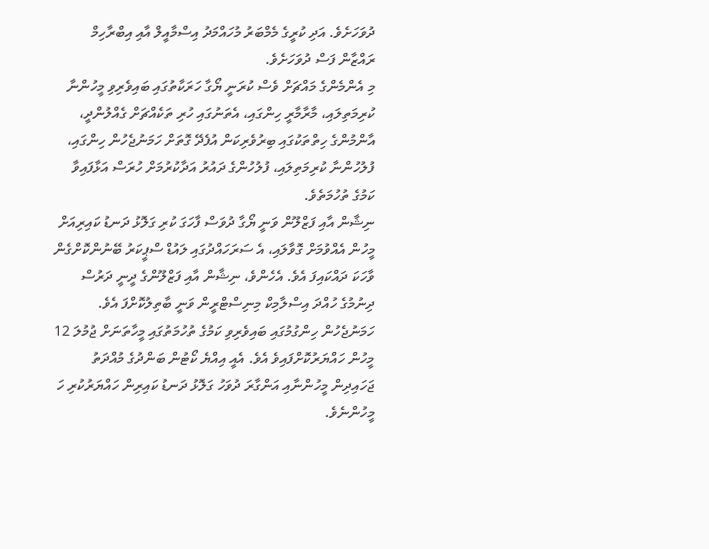ދުވަހަށެވެ. އަދި ކުރީގެ މެމްބަރު މުހައްމަދު އިސްމާއީލް އާއި އިބްރާހިމް ރައްޒާން ފަސް ދުވަހަށެވެ.
މި އެންމެންގެ މައްޗަށް ވެސް ކުރަނީ ޔޯގާ ހަރަކާތުގައި ބައިވެރިވި މީހުންނާ ކުރިމަތިލައި، މާރާމާރީ ހިންގައި، އެތަނުގައި ހުރި ތަކެއްޗަށް ގެއްލުންދީ، އާންމުންގެ ހިތްތަކުގައި ބިރުވެރިކަން އުފެދޭ ގޮތަށް ހަމަނުޖެހުން ހިންގައި، ފުލުހުންނާ ކުރިމަތިލައި، ފުލުހުންގެ ދައުރު އަދާކުރުމަށް ހުރަސް އަޅާފައިވާ ކަމުގެ ތުހުމަތެވެ.
ނިޝާން އާއި ފަޒްލޫން ވަނީ ޔޯގާ ދުވަސް ފާހަގަ ކުރި ގަލޮޅު ދަނޑު ކައިރިއަށް މީހުން އެއްވުމަށް ގޮވާލައި، އެ ސަރަހައްދުގައި ލައުޑް ސްޕީކަރު ބޭނުންކޮށްގެން ވާހަކަ ދައްކައިފަ އެވެ. އެހެންވެ، ނިޝާން އާއި ފަޒްލޫންގެ ދީނީ ދަރުސް ދިނުމުގެ ހުއްދަ އިސްލާމިކް މިނިސްޓްރީން ވަނީ ބާތިލުކޮށްފަ އެވެ.
ހަމަނުޖެހުން ހިންގުމުގައި ބައިވެރިވި ކަމުގެ ތުހުމަތުގައި މީހާތަނަށް ޖުމުލަ 12 މީހުން ހައްޔަރުކޮށްފައިވެ އެވެ. އެއީ އިއްޔެ ކޯޓުން ބަންދުގެ މުއްދަތު ޖަހައިދިން މީހުންނާއި އަންގާރަ ދުވަހު ގަލޮޅު ދަނޑު ކައިރިން ހައްޔަރުކުރި ހަ މީހުންނެވެ.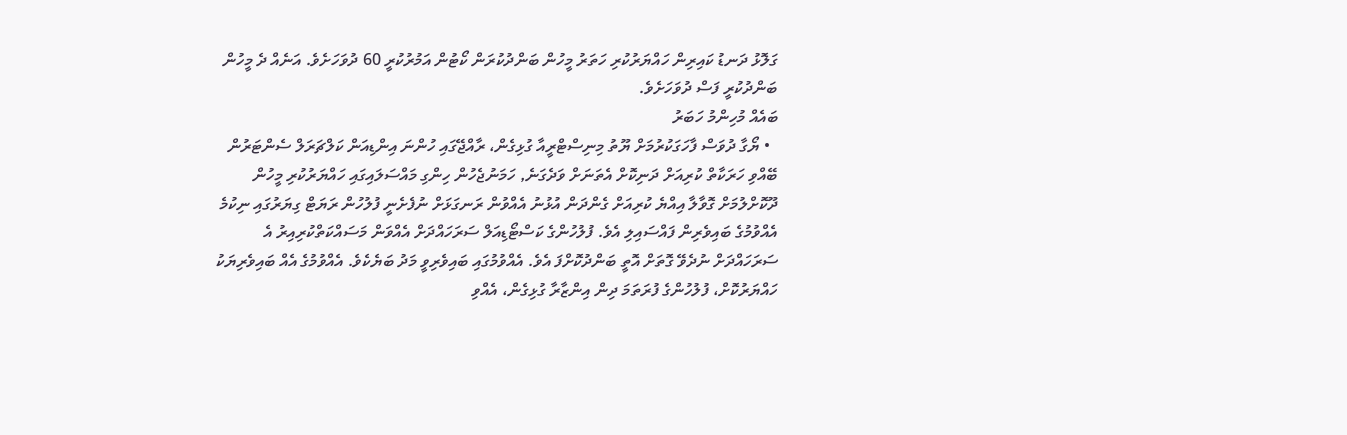ގަލޮޅު ދަނޑު ކައިރިން ހައްޔަރުކުރި ހަތަރު މީހުން ބަންދުކުރަން ކޯޓުން އަމުރުކުރީ 60 ދުވަހަށެވެ. އަނެއް ދެ މީހުން ބަންދުކުރީ ފަސް ދުވަހަށެވެ.
ބައެއް މުހިންމު ހަބަރު
  • ޔޯގާ ދުވަސް ފާހަގަކުރުމަށް ޔޫތު މިނިސްޓްރީއާ ގުޅިގެން، ރާއްޖޭގައި ހުންނަ އިންޑިއަން ކަލްޗަރަލް ސެންޓަރުން ބޭއްވި ހަރަކާތް ކުރިއަށް ދަނިކޮށް އެތަނަށް ވަދެގަނެ, ހަމަނުޖެހުން ހިންގި މައްސަލައިގައި ހައްޔަރުކުރި މީހުން ދޫކޮށްލުމަށް ގޮވާލާ އިއްޔެ ކުރިއަށް ގެންދަން އުޅުނު އެއްވުން ރަނގަޅަށް ނުފެށެނީ ފުލުހުން ރަޔަޓް ގިޔަރުގައި ނިކުމެ އެއްވުމުގެ ބައިވެރިން ފައްސައިލި އެވެ. ފުލުހުންގެ ކަސްޓޯޑިއަލް ސަރަހައްދަށް އެއްވަން މަސައްކަތްކުރިއިރު އެ ސަރަހައްދަށް ނުދެވޭ ގޮތަށް އޮތީ ބަންދުކޮށްފަ އެވެ. އެއްވުމުގައި ބައިވެރިވީ މަދު ބަޔެކެވެ. އެއްވުމުގެ އެއް ބައިވެރިޔަކު ހައްޔަރުކޮށް، ފުލުހުންގެ ފުރަތަމަ ދިން އިންޒާރާ ގުޅިގެން، އެއްވި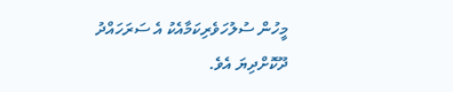މީހުން ސުލުހަވެރިކަމާއެކު އެ ސަރަހައްދު ދޫކޮށްދިޔަ އެވެ.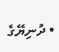• ދުނިޔޭގެ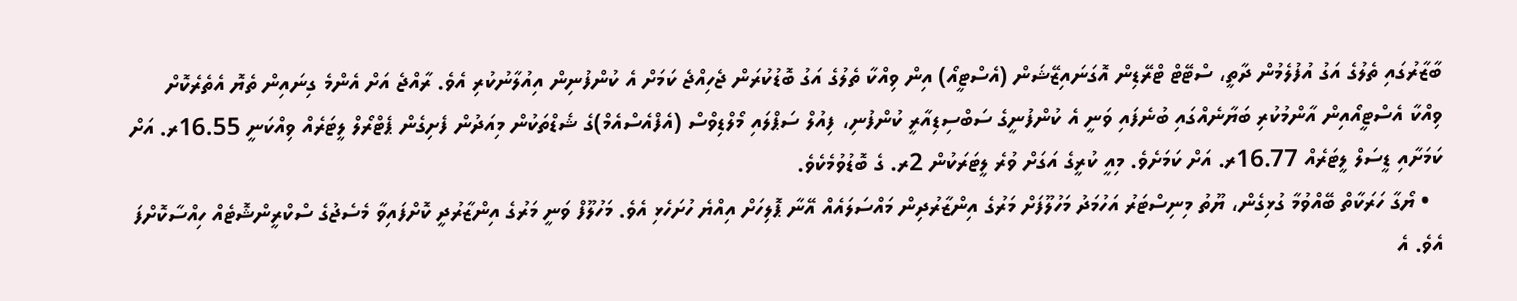ބާޒާރުގައި ތެލުގެ އަގު އުފުލެމުން ދާތީ، ސްޓޭޓް ޓްރޭޑިން އޮގަނައިޒޭޝަން (އެސްޓީއޯ) އިން ވިއްކާ ތެލުގެ އަގު ބޮޑުކުރަން ޖެހިއްޖެ ކަމަށް އެ ކުންފުނިން އިއުލާނުކުރި އެވެ. ރާއްޖެ އަށް އެންމެ ގިނައިން ތެޔޮ އެތެރެކޮށް ވިއްކާ އެސްޓީއޯއިން އާންމުކުރި ބަޔާނެއްގައި ބުނެފައި ވަނީ އެ ކުންފުނީގެ ސަބްސިޑިއާރީ ކުންފުނި، ފިއުލް ސަޕްލައި މޯލްޑިވްސް (އެފްއެސްއެމް)ގެ ޝެޑްތަކުން މިއަދުން ފެށިގެން ޕެޓްރޯލް ލީޓަރެއް ވިއްކަނީ 16.55ރ. އަށް ކަމަށާއި ޑީސަލް ލީޓަރެއް 16.77ރ. އަށް ކަމަށެވެ. މިއީ ކުރީގެ އަގަށް ވުރެ ލީޓަރަކުން 2ރ. ގެ ބޮޑުވުމެކެވެ.
  • ޔޯގާ ހަރަކާތް ބޭއްވުމާ ގުޅިގެން، ޔޫތު މިނިސްޓަރު އަހުމަދު މަހުލޫފަށް މަރުގެ އިންޒާރުދިން މައްސަލައެއް އޭނާ ޕޮލިހަށް އިއްޔެ ހުށަހެޅި އެވެ. މަހުލޫފް ވަނީ މަރުގެ އިންޒާރުދީ ކޮށްފައިވާ މެސެޖުގެ ސްކްރީންޝޮޓެއް ހިއްސާކޮށްފަ އެވެ. އެ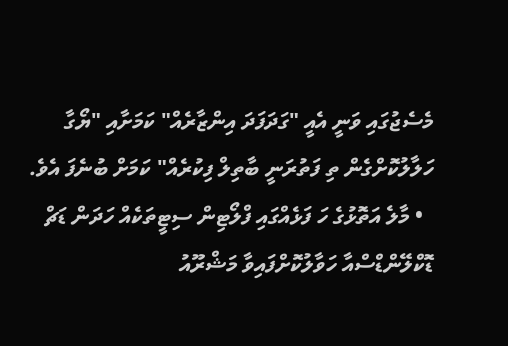މެސެޖުގައި ވަނީ އެއީ "ގަދަފަދަ އިންޒާރެއް" ކަމަށާއި "ޔޯގާ ހަލާލުކޮށްގެން ތި ފަތުރަނީ ބާތިލް ފިކުރެއް" ކަމަށް ބުނެފަ އެވެ.
  • މާލެ އަތޮޅުގެ ހަ ފަޅެއްގައި ފްލޯޓިން ސިޓީތަކެއް ހަދަން ޑަޗް ޑޮކްލޭންޑްސްއާ ހަވާލުކޮށްފައިވާ މަޝްރޫއު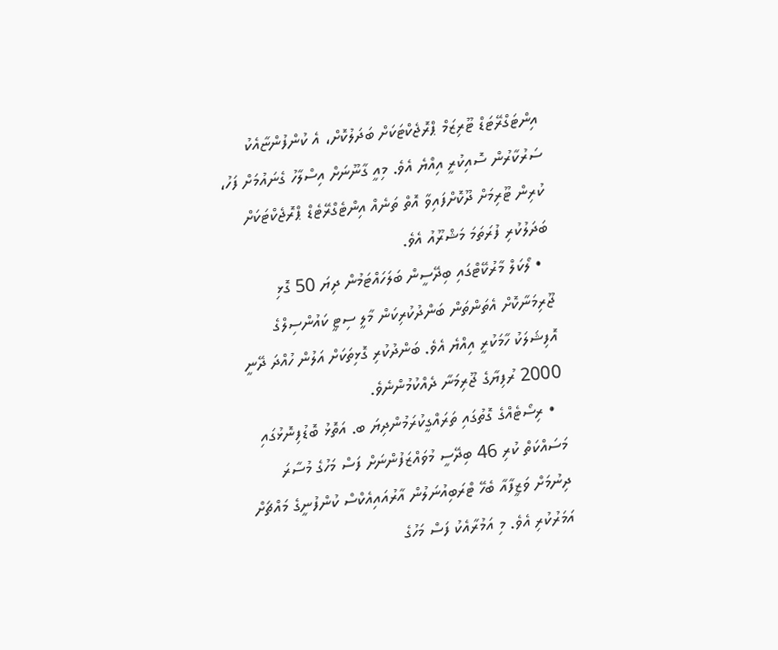އިންޓަގްރޭޓަޑް ޓޫރިޒަމް ޕްރޮޖެކްޓަކަށް ބަދަލުކޮށް، އެ ކުންފުންޏާއެކު ސަރުކާރުން ސޮއިކުރީ އިއްޔެ އެވެ. މިއީ ގާނޫނަށް އިސްލާހު ގެނައުމަށް ފަހު، ކުރިން ޓޫރިމަށް ދޫކޮށްފައިވާ އޮތް ތަނެއް އިންޓެގްރޭޓެޑް ޕްރޮޖެކްޓަކަށް ބަދަލުކުރި ފުރަތަމަ މަޝްރޫއު އެވެ.
  • ލޯކަލް މާރުކޭޓްގައި ބިދޭސީން ބަލަހައްޓަމުން ދިޔަ 50 ގޮޅި ޖޫރިމަނާކޮށް އެތަންތަން ބަންދުކުރިކަން މާލީ ސިޓީ ކައުންސިލްގެ އޮފިޝަލަކު ހާމަކުރީ އިއްޔެ އެވެ. ބަންދުކުރި ގޮޅިތަކަށް އަލުން ހުއްދަ ދޭނީ 2000 ރުފިޔާގެ ޖޫރިމަނާ ދެއްކުމުންނެވެ.
  • ރިސޯޓެއްގެ ގޮތުގައި ތަރައްގީކުރަމުންދިޔަ ބ. އަތޮޅު ބޮޑުފިނޮޅުގައި މަސައްކަތް ކުރި 46 ބިދޭސީ މުވައްޒަފުންނަށް ފަސް މަހުގެ މުސާރަ ދިނުމަށް ވަޒީފާއާ ބެހޭ ޓްރަބިއުނަލުން އާރުއައިއެކްސް ކުންފުނީގެ މައްޗަށް އަމަރުކުރި އެވެ. މި އަމުރާއެކު ފަސް މަހުގެ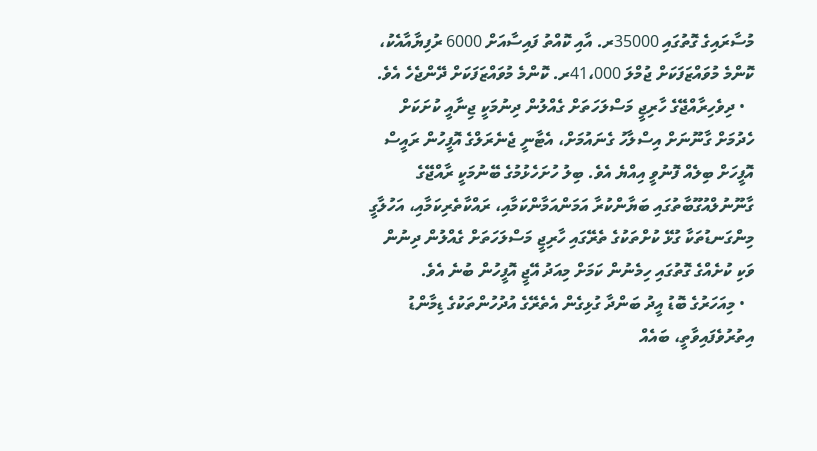މުސާރައިގެ ގޮތުގައި 35000ރ. އާއި ކޮއްތު ފައިސާއަށް 6000 ރުފިޔާއާއެކު، ކޮންމެ މުވައްޒަފަކަށް ޖުމްލަ 41،000ރ. ކޮންމެ މުވައްޒަފަކަށް ދޭންޖެހެ އެވެ.
  • ދިވެހިރާއްޖޭގެ ހާރިޖީ މަސްލަހަތަށް ގެއްލުން ދިނުމަކީ ޖިނާއީ ކުށަކަށް ހެދުމަށް ގާނޫނަށް އިސްލާހު ގެނައުމަށް، އެޓާނީ ޖެނެރަލްގެ އޮފީހުން ރައީސް އޮފީހަށް ބިލެއް ފޮނުވީ އިއްޔެ އެވެ. ބިލު ހުށަހެޅުމުގެ ބޭނުމަކީ ރާއްޖޭގެ ގާނޫނުލްއުގޫބާތުގައި ބަޔާންކުރާ އަމަންއަމާންކަމާއި، ރައްކާތެރިކަމާއި، އަހުލާގީ މިންގަނޑުތަކާ ގުޅޭ ކުށްތަކުގެ ތެރޭގައި ހާރިޖީ މަސްލަހަތަށް ގެއްލުން ދިނުން ވަކި ކުށެއްގެ ގޮތުގައި ހިމެނުން ކަމަށް މިއަދު އޭޖީ އޮފީހުން ބުނެ އެވެ.
  • މިއަހަރުގެ ބޮޑު އީދު ބަންދާ ގުޅިގެން އެތެރޭގެ އުދުހުންތަކުގެ ޑިމާންޑު އިތުރުވެފައިވާތީ، ބައެއް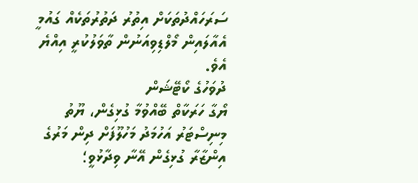ސަރަހައްދުތަކަށް އިތުރު ދަތުރުތަކެއް ގައުމީ އެއާލައިން މޯލްޑިވިއަނުން ތާވަލުކުރީ އިއްޔެ އެވެ.
ދުވަހުގެ ކޯޓޭޝަން
ޔޯގާ ހަރަކާތް ބޭއްވުމާ ގުޅިގެން، ޔޫތު މިނިސްޓަރު އަހުމަދު މަހުލޫފަށް ދިން މަރުގެ އިންޒާރާ ގުޅިގެން އޭނާ ވިދާޅުވީ؛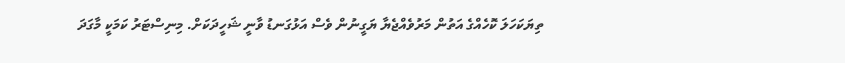ތިޔަކަހަލަ ކޮހެއްގެ އަތުން މަރުވެއްޖެޔާ ޔަގީނުން ވެސް އަޅުގަނޑު ވާނީ ޝަހީދަކަށް. މިނިސްޓަރު ކަމަކީ މާގަދަ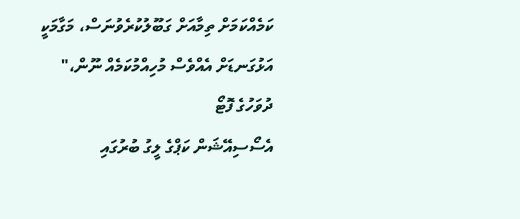ކަމެއްކަމަށް ތިމާއަށް ގަބޫލުކުރެވުނަސް، މަގާމަކީ އަޅުގަނޑަށް އެއްވެސް މުހިއްމުކަމެއް ނޫން،"
ދުވަހުގެ ފޮޓޯ
އެސޯސިއޭޝަން ކަޕްގެ ލީގު ބުރުގައި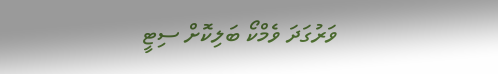ވަރުގަދަ ވެމްކޯ ބަލިކޮށް ސިޓީ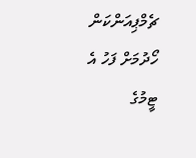ޗެމްޕިއަންކަން ހޯދުމަށް ފަހު އެ ޓީމުގެ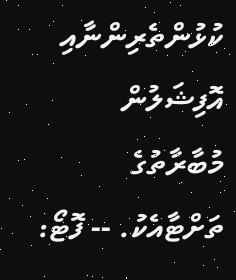ކުޅުންތެރިންނާއި އޮފިޝަލުން މުބާރާތުގެ ތަށްޓާއެކު. -- ފޮޓޯ: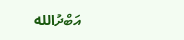އަބްދުالله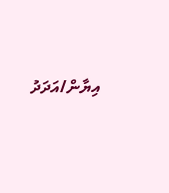އިޔާން/އަދަދު